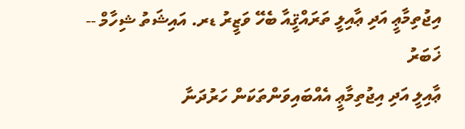އިޖުތިމާޢީ އަދި ޢާއިލީ ތަރައްޤީއާ ބެހޭ ވަޒީރު ޑރ. އައިޝަތު ޝިހާމް --
ޚަބަރު
ޢާއިލީ އަދި އިޖުތިމާޢީ އެއްބައިވަންތަކަން ހަރުދަނާ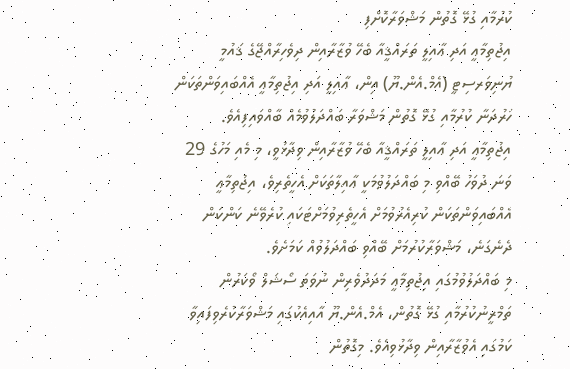ކުރުމާއި ގުޅޭ ގޮތުން މަޝްވަރާކޮށްފި
އިޖުތިމާޢީ އަދި ޢާއިލީ ތަރައްޤީއާ ބެހޭ ވުޒާރާއިން ދިވެހިރާއްޖޭގެ ޤައުމީ ޔުނިވަރސިޓީ (އެމް.އެން.ޔޫ) އިން، ޢާއިލީ އަދި އިޖުތިމާޢީ އެއްބައިވަންތަކަން ހަރުދަނާ ކުރުމާއި ގުޅޭ ގޮތުން މަޝްވަރާ ބައްދަލުވުމެއް ބާއްވައިފިއެވެ.
އިޖުތިމާޢީ އަދި ޢާއިލީ ތަރައްޤީއާ ބެހޭ ވުޒާރާއިން ވިދާޅުވީ، މި މެއި މަހުގެ 29 ވަނަ ދުވަހު ބޭއްވި މި ބައްދަލުވުމަކީ ޢާއިލާތަކަށް އެހީތެރިވެ، އިޖުތިމާޢީ އެއްބައިވަންތަކަން ކުރިއެރުވުމަށް އެހީތެރިވުމަށްޓަކައި ކުރެވޭނެ ކަންކަން  ދެނެގަނެ، މަޝްވަރާކުރުމަށް ބޭއްވި ބައްދަލުވުއް ކަމަށެވެ.
މި ބައްދަލުވުމުގައި އިޖުތިމާޢީ މަދަދުވެރިން ނުވަތަ ސޯޝަލް ވޯކަރުން  ތަމްރީނުކުރުމާއި ގުޅޭ ގޮތުން، އެމް.އެން.ޔޫ އާއިއެކުގައި މަޝްވަރާކުރެވިފައިވާ ކަމުގައި އެވުޒާރާއިން ވިދާޅުވިއެވެ. މިގޮތުން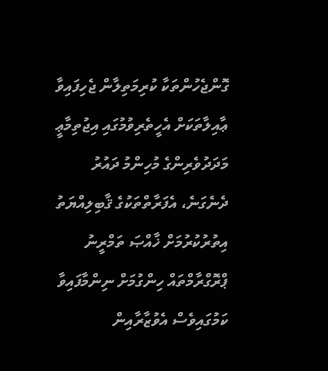ގޮންޖެހުންތަކާ ކުރިމަތިލާން ޖެހިފައިވާ ޢާއިލާތަކަށް އެހީތެރިވުމުގައި އިޖުތިމާޢީ މަދަދުވެރިންގެ މުހިންމު ދައުރު ދެނެގަނެ، އެފަރާތްތަކުގެ ޤާބިލިއްޔަތު އިތުރުކުރުމަށް ޚާއްޞަ ތަމްރީނު ޕްރޮގްރާމްތައް ހިންގުމަށް ނިންމާފައިވާ ކަމުގައިވެސް އެވުޒާރާއިން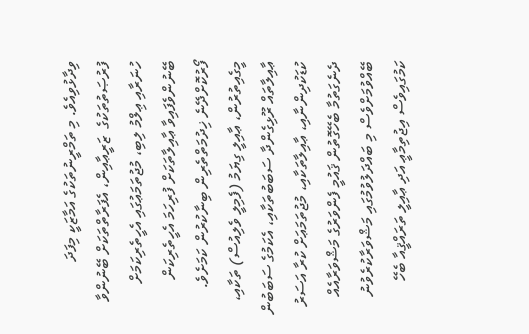ވިދާޅުވިއެވެ. މި ތަމްރީނުތަކުގެ އަމާޒަކީ މިފަދަ ފުރުޞަތުތަކުގެ  ޒަރީޢާއިން، އެފަރާތްތަކަށް ބޭނުންވާ ހުނަރާއި ޢިލްމު ލިބި، މުޖުތަމަޢުގައި އެހީތެރިކަމަށް ބޭނުންވެފައިވާ ޢާއިލާތަކަށް ފުރިހަމަ އެހީތެރިކަން ފޯރުކޮށްދޭނެ ޚިދުމަތްތެރިން ބިނާކުރުން ކަމަށެވެ.
މީގެއިތުރުން، ޢާއިލީ ގިޔަމު (ފެމިލީ ވެލިއުސް) ތަކާއި، ޢާއިލާތައް ރޫޅިގެންދާ ސަބަބުތަކާއި، އެކަމުގެ ސަބަބުން ކުޑަކުދިންނާއި، ޢާއިލާތަކާއި، މުޖުތަމަޢަށް ކުރާ އަސަރު ދެނެގަތުމާ ބެހޭގޮތުން ޤައުމީ ފެންވަރުގެ މަޝްވަރާއެއް ބޭއްވުމަށްވެސް މި ބައްދަލުވުމުގައި މަޝްވަރާކުރެވުނު ކަމުގައިވެސް އިޖުތިމާޢީ އަދި ޢާއިލީ ތަރައްޤީއާ ބެހޭ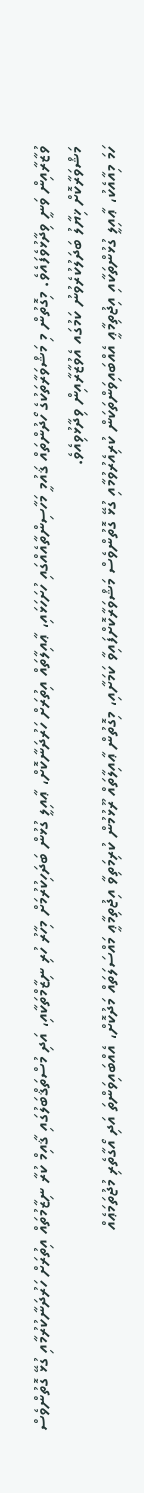ވުޒާރާއިން ވަނީ ވިދާޅުވެފައެވެ. މިގޮތުން މި މަޝްވަރާތަކުގެ ހޯދުންތައް ޤައުމީ މަހާސިންތާއެއްގައި ހުށަހަޅައި، ޢާއިލާތައް އިތުރަށް ހަރުދަނާކޮށް، ޢާއިލީ ގުޅުން ބަދަހިކުރުމަށް މިހާރު ހުރި ނިޒާމްތަކާއި، އަދި މުސްތަޤްބަލުގައި ޤާއިމް ކުރާ ނިޒާމުތައް އިތުރަށް ހަރުދަނާކުރުމާއި ގުޅޭ ގޮތުންވެސް މަޝްވަރާކޮށް ޚިޔާލު ބަދަލުކުރެވުނު ކަމުގައ އެވުޒާރާއިން ވިދާޅުވިއެވެ.
ހަމަ މިއާއެކު، ޢާއިލީ ގުޅުންތަކާއި އިޖުތިމާޢީ އެއްބައިވަންތަކަން ކުރިއެރުވުމާއި ގުޅޭ ގޮތުންވެސް މަޝްވަރާކޮށްފައިވާ ކަމަށާއި، މިގޮތުން ޢާއިލާތައް ރޫޅުމުން ކުރިމަތިވާ އިޖުތިމާޢީ މައްސަލަތައް މަދުކޮށް، އެއްބައިވަންތަ އަދި އޯގާތެރި މުޖުތަމަޢެއް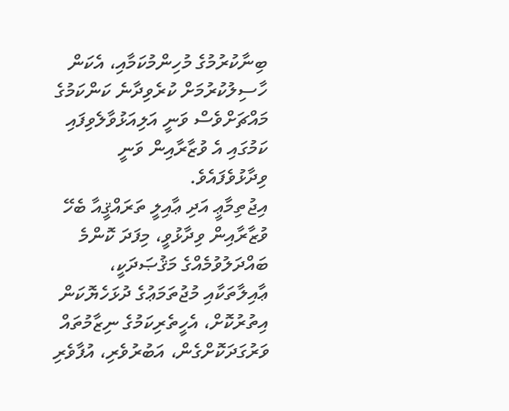ބިނާކުރުމުގެ މުހިންމުކަމާއި، އެކަން ހާސިލުކުރުމަށް ކުރެވިދާނެ ކަންކަމުގެ މައްޗަށްވެސް ވަނީ އަލިއަޅުވާލެވިފައި ކަމުގައި އެ ވުޒާރާއިން ވަނީ ވިދާޅުވެފައެވެ.
އިޖުތިމާޢީ އަދި ޢާއިލީ ތަރައްޤީއާ ބެހޭ ވުޒާރާއިން ވިދާޅުވީ، މިފަދަ ކޮންމެ ބައްދަލުވުމެއްގެ މަޤުޞަދަކީ، ޢާއިލާތަކާއި މުޖުތަމަޢުގެ ދުޅަހެޔޮކަން އިތުރުކޮށް، އެހީތެރިކަމުގެ ނިޒާމުތައް ވަރުގަދަކޮށްގެން، އަބުރުވެރި، އުފާވެރި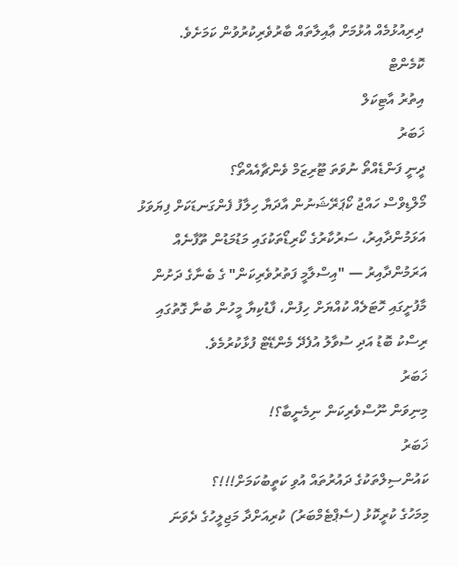ދިރިއުޅުމެއް އުޅުމަށް ޢާއިލާތައް ބާރުވެރިކުރުވުން ކަމަށެވެ.
ކޮމެންޓް
އިތުރު އާޓިކަލް
ޚަބަރު
ދީނީ ފަންޑެއްތޯ ނުވަތަ ޓޫރިޒަމް ވެންޗާއެއްތޯ؟
މޯލްޑިވްސް ހައްޖު ކޯޕަރޭޝަނުން އާދަޔާ ހިލާފު ފެންގަނޑަކަށް ފިޔަވަޅު އަޅަމުންދާއިރު، ސަރުކާރުގެ ކޯރިޑޯތަކުގައި މަޑުމަޑުން ތޫފާނެއް އަރަމުންދާއިރު — "އިސްލާމީ ފަތުރުވެރިކަން" ގެ ބެނާގެ ދަށުން މާފުށީގައި ހޮޓަލެއް ކުއްޔަށް ހިފުން، ފާޑުކިޔާ މީހުން ބުނާ ގޮތުގައި ރިސްކު ބޮޑު އަދި ސުވާލު އުފެދޭ މެންޑޭޓް ފުޅާކުރުމެވެ.
ޚަބަރު
މިނިވަން ނޫސްވެރިކަން ނިމެނީބާ؟!
ޚަބަރު
ކައުންސިލްތަކުގެ ދައުރުތައް އުވި ކަތީބުކަމަށް!!!؟
މިމަހުގެ ކުރީކޮޅު (ސެޕްޓެމްބަރު) ކުރިއަށްދާ މަޖިލީހުގެ ދެވަނަ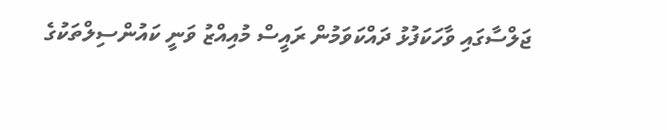ޖަލްސާގައި ވާހަކަފުޅު ދައްކަވަމުން ރައީސް މުއިއްޒު ވަނީ ކައުންސިލްތަކުގެ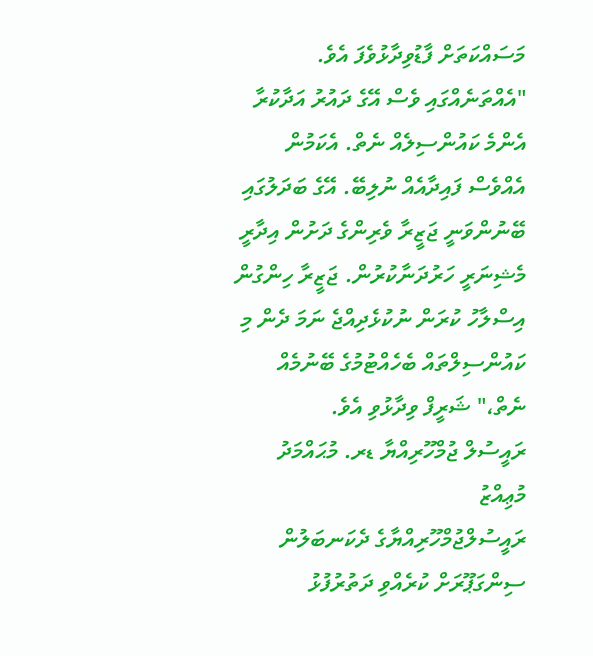މަސައްކަތަށް ފާޑުވިދާޅުވެފަ އެވެ. "އެއްތަނެއްގައި ވެސް އޭގެ ދައުރު އަދާކުރާ އެންމެ ކައުންސިލެއް ނެތް. އެކަމުން އެއްވެސް ފައިދާއެއް ނުލިބޭ. އޭގެ ބަދަލުގައި ބޭނުންވަނީ ޖަޒީރާ ވެރިންގެ ދަށުން އިދާރީ މެޝިނަރީ ހަރުދަނާކުރުން. ޖަޒީރާ ހިންގުން އިސްލާހު ކުރަން ނުކުޅެދިއްޖެ ނަމަ ދެން މި ކައުންސިލްތައް ބެހެއްޓުމުގެ ބޭނުމެއް ނެތް،" ޝަރީފް ވިދާޅުވި އެވެ.
ރައީސުލް ޖުމްހޫރިއްޔާ ޑރ. މުޙައްމަދު މުޢިއްޒު
ރައީސުލްޖުމްހޫރިއްޔާގެ ދެކަނބަލުން ސިންގަޕޫރަށް ކުރެއްވި ދަތުރުފުޅު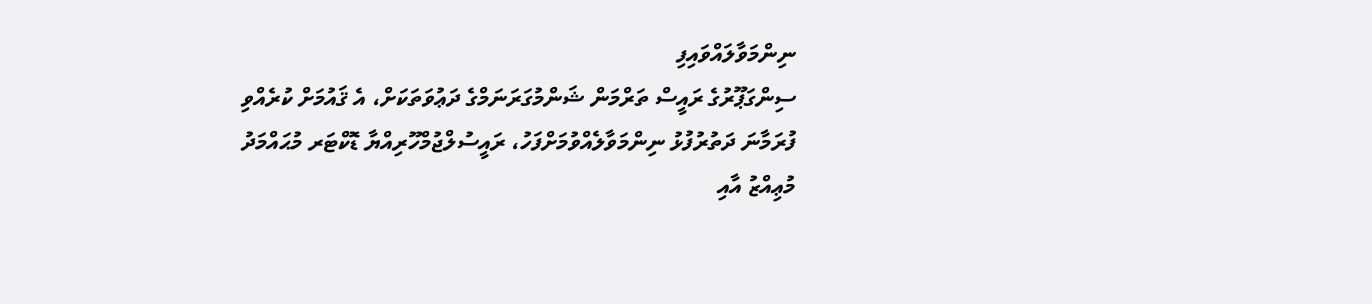ނިންމަވާލައްވައިފި
ސިންގަޕޫރުގެ ރައީސް ތަރްމަން ޝަންމުގަރަނަމްގެ ދަޢުވަތަކަށް، އެ ޤައުމަށް ކުރެއްވި ފުރަމާނަ ދަތުރުފުޅު ނިންމަވާލެއްވުމަށްފަހު، ރައީސުލްޖުމްހޫރިއްޔާ ޑޮކްޓަރ މުޙައްމަދު މުޢިއްޒު އާއި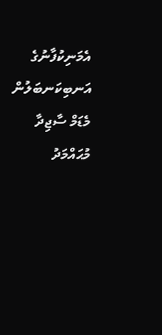އެމަނިކުފާނުގެ އަނބިކަނބަލުން މެޑަމް ސާޖިދާ މުޙައްމަދު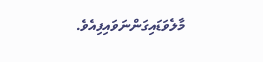މާލެވަޑައިގަންނަވައިފިއެވެ.